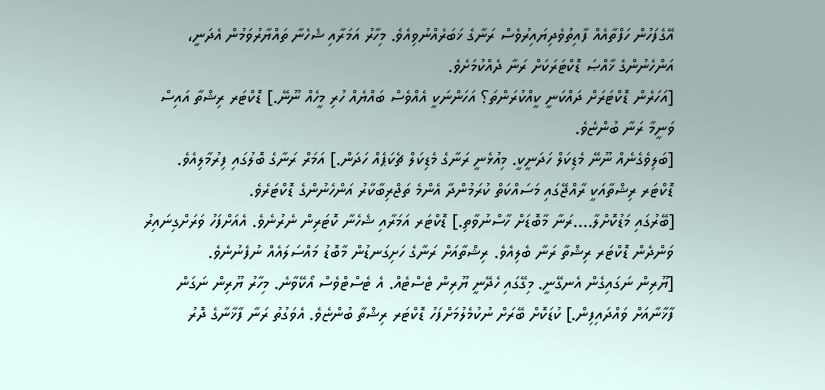އޭގެފަހުން ހަފްތާއެއް ފާއިތުވެދިޔައިރުވެސް ރަނާގެ ޚަބަރެއްނުވިއެވެ. މިހާރު އަމަރާއި ޝެހެނާ ތައްޔާރުވަމުން އެދަނީ، އަންހެނުންގެ ޚާއްޞަ ޑޮކްޓަރަކަށް ރަނާ ދެއްކުމަށެވެ.
[އަހަރެން ޑޮކްޓަރަށް ދައްކަނީ ކީއްކުރަންތަ؟ އަހަންނަކީ އެއްވެސް ބައްޔެއް ހުރި މީހެއް ނޫނޭ.] ޑޮކްޓަރ ރިޝްތާ އައިސް ވަނީމާ ރަނާ ބުންޏެވެ.
[ބަލިވެގެނެއް ނޫނޭ މެޑިކަލް ހަދަނީކީ. މިއުޅެނީ ރަނާގެ މެޑިކަލް ޗެކަޕެއް ހަދަން.] އަމަރް ރަނާގެ ބޮލުގައި ފިރުމާލިއެވެ. ޑޮކްޓަރ ރިޝްތާއަކީ ރާއްޖޭގައި މަސައްކަތް ކުރަމުންދާ އެންމެ ތަޖްރިބާކާރު އަންހެނުންގެ ޑޮކްޓަރެވެ.
[ބޭރުގައި މަޑުކޮށްލާ....ރަނާ މާބޮޑަށް ހާސްނުވާތި.] ޑޮކްޓަރ އަމަރާއި ޝެހެނާ ކޮޓަރިން ނެރުނެވެ. އެއަށްފަހު ވަރަށްގިނައިރު ވަންދެން ޑޮކްޓަރ ރިޝްތާ ރަނާ ބެލިއެވެ. ރިޝްތާއަށް ރަނާގެ ހަށިގަނޑުން މާބޮޑު މައްސަލައެއް ނުފެނުނެވެ.
[ޔޫރިން ނަގައިގެން އެނގޭނީ. މިގޭގައި ހެދޭނީ ޔޫރިން ޓެސްޓެއް. އެ ޓެސްޓްވެސް އޯކޭވާނެ. މިހާރު ޔޫރިން ނަގަން ފާޚާނާއަށް ވައްދައިފިން.] ކުޑަކޮށް ބޭރަށް ނުކުމެލުމަށްފަހު ޑޮކްޓަރ ރިޝްތާ ބުންޏެވެ. އެވަގުތު ރަނާ ފާޚާނާގެ ދޮރު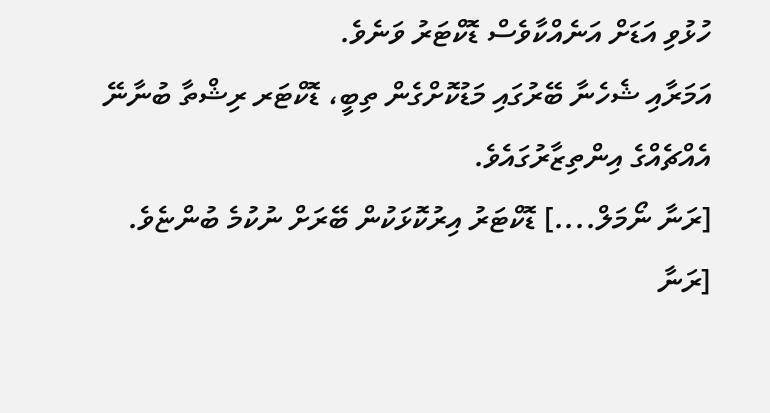ހުޅުވި އަޑަށް އަނެއްކާވެސް ޑޮކްޓަރު ވަނެވެ.
އަމަރާއި ޝެހެނާ ބޭރުގައި މަޑުކޮށްގެން ތިބީ، ޑޮކްޓަރ ރިޝްތާ ބުނާނޭ އެއްޗެއްގެ އިންތިޒާރުގައެވެ.
[ރަނާ ނޯމަލް....] ޑޮކްޓަރު އިރުކޮޅަކުން ބޭރަށް ނުކުމެ ބުންޏެވެ.
[ރަނާ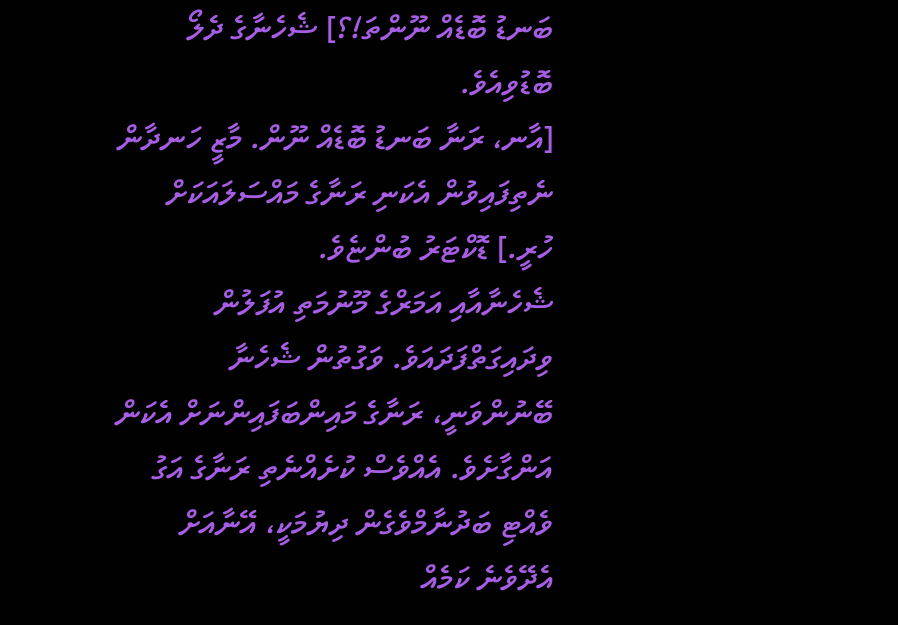ބަނޑު ބޮޑެއް ނޫންތަ!؟] ޝެހެނާގެ ދެލޯ ބޮޑުވިއެވެ.
[އާނ، ރަނާ ބަނޑު ބޮޑެއް ނޫން. މާޒީ ހަނދާން ނެތިފައިވުން އެކަނި ރަނާގެ މައްސަލައަކަށް ހުރީ.] ޑޮކްޓަރު ބުންޏެވެ.
ޝެހެނާއާއި އަމަރްގެ މޫނުމަތި އުފަލުން ވިދައިގަތްފަދައަވެ. ވަގުތުން ޝެހެނާ ބޭނުންވަނީ، ރަނާގެ މައިންބަފައިންނަށް އެކަން އަންގާށެވެ. އެއްވެސް ކުށެއްނެތި ރަނާގެ އަގު ވެއްޓި ބަދުނާމްވެގެން ދިޔުމަކީ، އޭނާއަށް އެދޭވެނެ ކަމެއް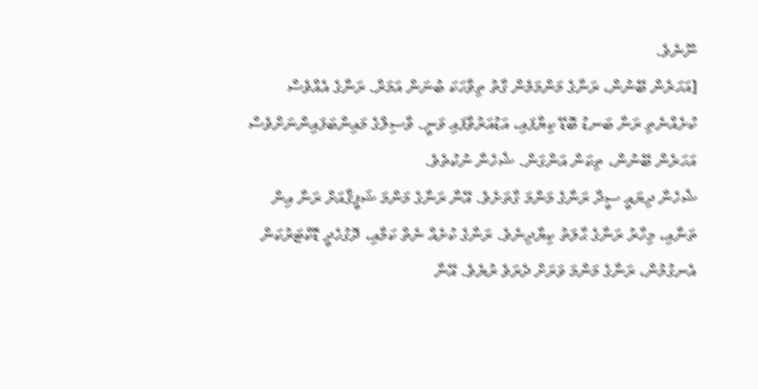ނޫނެވެ.
[އަހަރެން ބޭނުން، ރަނާގެ މަންމަމެން ގާތު ތިވާހަކަ ބުނަން އަމަރް. ރަނާގެ އެއްވެސް ކުށެއްނެތި ރަނާ ބަނޑު ބޮޑޭ ކިޔާފައި، އަޑުއަރުވާފައި ވަނީ. ވާސިލްގެ މައިންބަފައިންނަށްވެސް އަހަރެން ބޭނުން، ތިކަން އަންގަން. ޝެހެނާ ނުކުތެވެ.
ޝެހެނާ ދިޔައީ ސީދާ ރަނާގެ މަންމަ ގާތަށެވެ. އޭނާ ރަނާގެ މަންމަ ޝަފީޤާއަށް ރަނާ އިން ތަނާއި، މިހާރު ރަނާގެ ޙާލަތު ކިޔާދިނެވެ. ރަނާގެ ކުށެއް ނެތް ކަމާއި، ދޮގުހެދީ ޑޮކްޓަރުކަން އެނގުމުން، ރަނާގެ މަންމަ ވަރަށް ދެރަވެ ރުޔެވެ. އޭނާ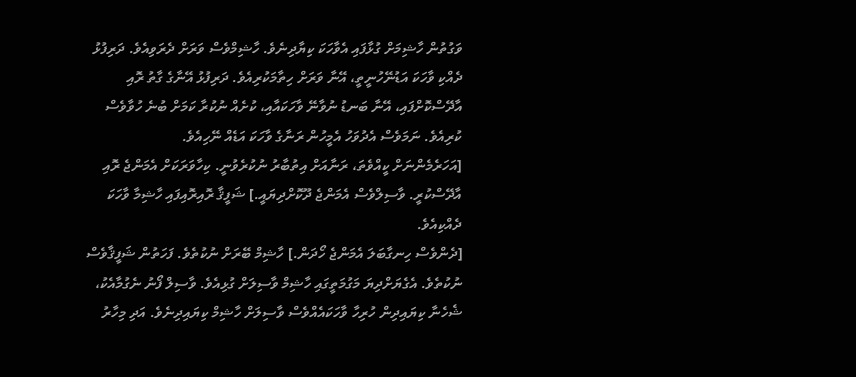ވަގުތުން ހާޝިމަށް ގުޅާފައި އެވާހަކަ ކިޔާދިނެވެ. ހާޝިމްވެސް ވަރަށް ދެރަވިއެވެ. ދަރިފުޅު ދެއްކި ވާހަކަ އަޑުނޭހުނީތީ، އޭނާ ވަރަށް ހިތާމަކުރިއެވެ. ދަރިފުޅު އޭނާގެ ގާތު ރޮއި އާދޭސްކޮށްފައި، އޭނާ ބަނޑު ނުވާނޭ ވާހަކައާއި، ކުށެއް ނުކުރާ ކަމަށް ބުނެ ހުވާވެސް ކުރިއެވެ. ނަމަވެސް އެދުވަހު އެމީހުން ރަނާގެ ވާހަކަ އަޑެއް ނޭހިއެވެ.
[އަހަރެމެންނަށް ކީއްވެތަ، ރަނާއަށް އިތުބާރު ނުކުރެވުނީ. ކިހާވަރަކަށް އެމަންޖެ ރޮއި އާދޭސްކުރީ. ވާސިލްވެސް އެމަންޖެ ދޫކޮށްދިޔައީ.] ޝަފީޤާ ރޮއިރޮއިފައި ހާޝިމާ ވާހަކަ ދެއްކިއެވެ.
[ދެންވެސް ހިނގާބަލަ އެމަންޖެ ހޯދަން.] ހާޝިމް ބޭރަށް ނުކުތެވެ. ފަހަތުން ޝަފީޤާވެސް ނުކުތެވެ. އެގެޔަށްދިޔަ މަގުމަތީގައި ހާޝިމް ވާސިލަށް ގުޅިއެވެ. ވާސިލް ފޯނު ނެގުމާއެކު، ޝެހެނާ ކިޔައިދިން ހުރިހާ ވާހަކައެއްވެސް ވާސިލަށް ހާޝިމް ކިޔައިދިނެވެ. އަދި މިހާރު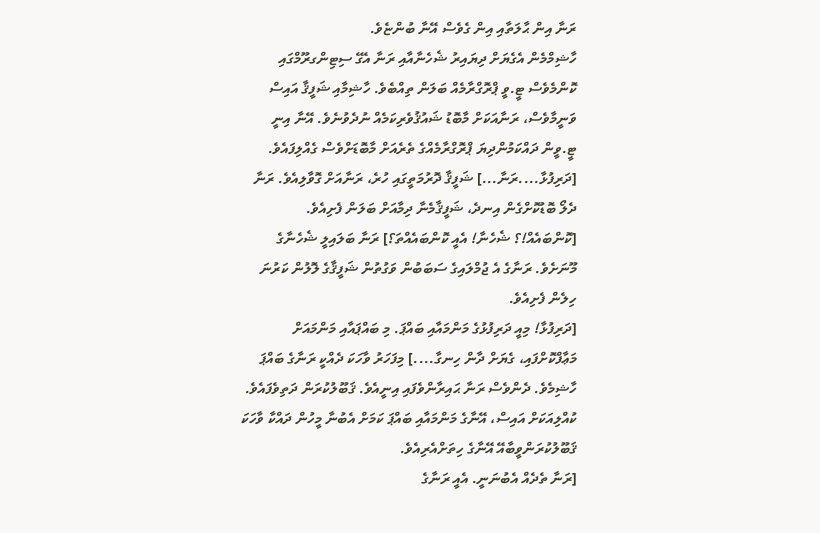ރަނާ އިން ޙާލަތާއި އިން ގެވެސް އޭނާ ބުންޏެވެ.
ހާޝިމްމެން އެގެޔަށް ދިޔައިރު ޝެހެނާއާއި ރަނާ އެގޭ ސިޓިންގރޫމްގައި ކޮންމެވެސް ޓީ.ވީ ޕްރޮގްރާމެއް ބަލަން ތިއްބެވެ. ހާޝިމާއި ޝަފީޤާ އައިސް ވަނީމާވެސް، ރަނާއަކަށް މާބޮޑު ޝައުޤުވެރިކަމެއް ނުދެވުނެވެ. އޭނާ އިނީ ޓީ.ވީން ދައްކަމުންދިޔަ ޕްރޮގްރާމެއްގެ ތެރެއަށް މާބޮޑަށްވެސް ގެއްލިފައެވެ.
[ދަރިފުޅާ....ރަނާ...] ޝަފީޤާ ދޮރުމަތީގައި ހުރެ، ރަނާއަށް ގޮވާލިއެވެ. ރަނާ ދެލޯ ބޮޑުކޮށްގެން އިނދެ، ޝަފީޤާމެނާ ދިމާއަށް ބަލަން ފެށިއެވެ.
[ކޮންބައެއް!؟ ޝެހެނާ! އެއީ ކޮންބައެއްތަ؟] ރަނާ ބަލައިލީ ޝެހެނާގެ މޫނަށެވެ. ރަނާގެ އެ ޖުމްލައިގެ ސަބަބުން ވަގުތުން ޝަފީޤާގެ ލޮލުން ކަރުނަ ހިލެން ފެށިއެވެ.
[ދަރިފުޅާ! މިއީ ދަރިފުޅުގެ މަންމައާއި ބައްޕަ. މި ބައްޕައާއި މަންމައަށް މަޢާފްކޮށްފައި، ގެޔަށް ދާން ހިނގާ....] މިފަހަރު ވާހަކަ ދެއްކީ ރަނާގެ ބައްޕަ ހާޝިމެވެ. ދެންވެސް ރަނާ ޙައިރާންވެފައި އިނީއެވެ. ޤަބޫލުކުރަން ދަތިވެފައެވެ. ކުއްލިއަކަށް އައިސް، އޭނާގެ މަންމައާއި ބައްޕަ ކަމަށް އެބުނާ މީހުން ދައްކާ ވާހަކަ ޤަބޫލުކުރަންވީބާއޭ އޭނާގެ ހިތަށްއެރިއެވެ.
[ރަނާ ތެދެއް އެބުނަނީ. އެއީ ރަނާގެ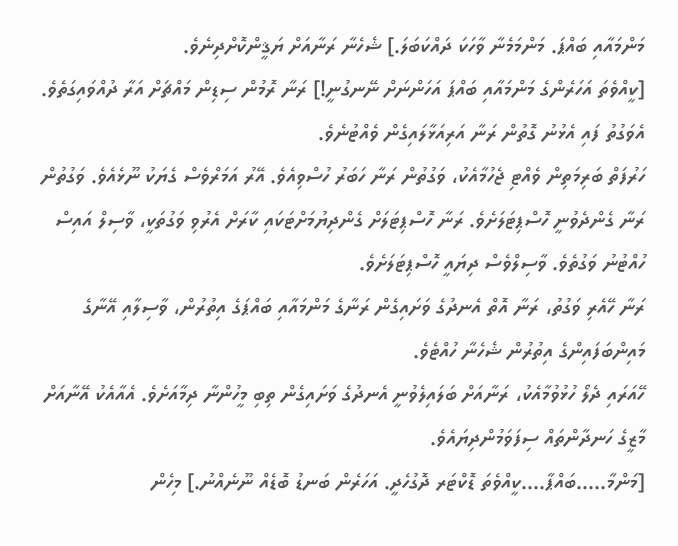މަންމައާއި ބައްޕަ. މަންމަމެނާ ވާހަކަ ދައްކަބަލަ.] ޝެހެނާ ރަނާއަށް ޔަޤީންކޮށްދިނެވެ.
[ކީއްވެތަ އަހަރެންގެ މަންމައާއި ބައްޕަ އަހަންނަށް ނޭނގުނީ!] ރަނާ ރޮމުން ސިޑިން މައްޗަށް އަރާ ދުއްވައިގަތެވެ. އެވަގުތު ފައި އެޅުނު ގޮތުން ރަނާ އަރިއަޅާލައިގެން ވެއްޓުނެވެ.
ހަރުފަތް ބަރިމަތިން ވެއްޓި ޖެހުމާއެކު، ވަގުތުން ރަނާ ހަބަރު ހުސްވިއެވެ. އޭރު އަމަރްވެސް ގެޔަކު ނޫޅެއެވެ. ވަގުތުން ރަނާ ގެންދެވުނީ ހޮސްޕިޓަލަށެވެ. ރަނާ ހޮސްޕިޓަލަށް ގެންދިޔުމަށްޓަކައި ކާރަށް އެރުވި ވަގުތަކީ، ވާސިލް އައިސް ހުއްޓުނު ވަގުތެވެ. ވާސިލްވެސް ދިޔައީ ހޮސްޕިޓަލަށެވެ.
ރަނާ ހޭއެރި ވަގުތު، ރަނާ އޮތް އެނދުގެ ވަށައިގެން ރަނާގެ މަންމައާއި ބައްޕަގެ އިތުރުން، ވާސިލާއި އޭނާގެ މައިންބަފައިންގެ އިތުރުން ޝެހެނާ ހުއްޓެވެ.
ހޭއަރައި ދެލޯ ހުޅުވުމާއެކު، ރަނާއަށް ބަލައިލެވުނީ އެނދުގެ ވަށައިގެން ތިބި މީހުންނާ ދިމާއަށެވެ. އެއާއެކު އޭނާއަށް މާޒީގެ ހަނދާންތައް ސިފަވަމުންދިޔައެވެ.
[މަންމާ.....ބައްޕާ....ކީއްވެތަ ޑޮކްޓަރ ދޮގުހެދީ. އަހަރެން ބަނޑު ބޮޑެއް ނޫނެއްނު.] މިހެން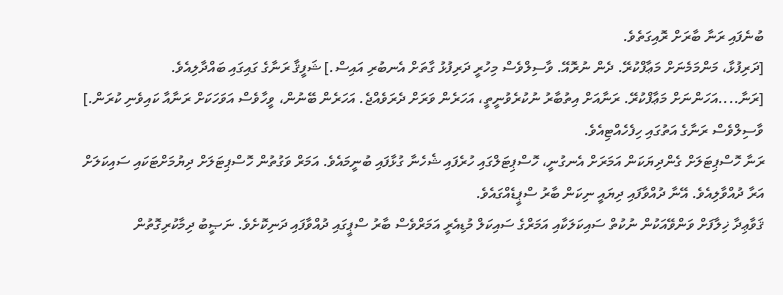ބުނެފައި ރަނާ ބާރަށް ރޮއިގަތެވެ.
[ދަރިފުޅާ، މަންމަމެނަށް މަޢާފްކުރޭ. ދެން ނުރޮއޭ. ވާސިލްވެސް މިހުރީ ދަރިފުޅު ގާތަށް އެނބުރި އައިސް.] ޝަފީޤާ ރަނާގެ ގައިގައި ބައްދާލިއެވެ.
[ރަނާ....އަހަންނަށް މަޢާފްކުރޭ. ރަނާއަށް އިތުބާރު ނުކުރެވުނީތީ، އަހަރެން ވަރަށް ދެރަވެއްޖެ. އަހަރެން ބޭނުން، ވީހާވެސް އަވަހަކަށް ރަނާއާ ކައިވެނި ކުރަން.] ވާސިލްވެސް ރަނާގެ އަތުގައި ހިފެހެއްޓިއެވެ.
ރަނާ ހޮސްޕިޓަލަށް ގެންދިޔަކަން އަމަރަށް އެނގުނީ، ހޮސްޕިޓަލްގައި ހުރެފައި ޝެހެނާ ގުޅާފައި ބުނީމައެވެ. އަމަރް ވަގުތުން ހޮސްޕިޓަލަށް ދިޔުމަށްޓަކައި ސައިކަލަށް އަރާ ދުއްވާލިއެވެ. އޭނާ ދުއްވާފައި ދިޔައީ ނިކަން ބާރު ސްޕީޑެއްގައެވެ.
ޤަވާޢިދާ ޚިލާފަށް ވަންވޭއަކުން ނުކުތް ސައިކަލަކާއި އަމަރްގެ ސައިކަލް މުޑިއެރީ އަމަރްވެސް ބާރު ސްޕީގައި ދުއްވާފައި ދަނިކޮށެވެ. ނަޞީބު ދިމާކުރިގޮތުން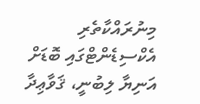މިނުރައްކާތެރި އެކްސިޑެންޓްގައި ބޮޑަށް އަނިޔާ ލިބުނީ، ޤަވާޢިދާ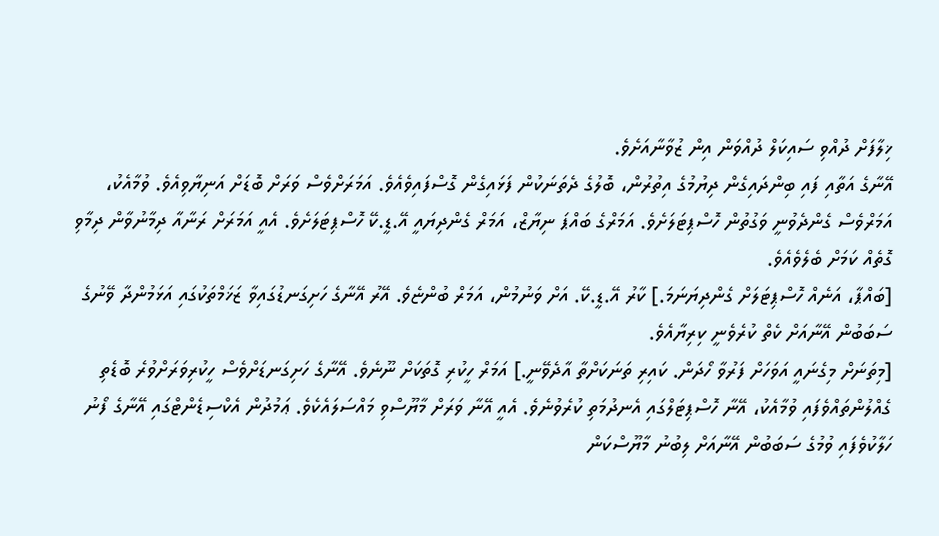ޚިލާފަށް ދުއްވި ސައިކަލް ދުއްވަން އިން ޒުވާނާއަށެވެ.
އޭނާގެ އަތާއި ފައި ބިންދައިގެން ދިޔުމުގެ އިތުރުން، ބޮލުގެ ދެތަނަކުން ފަޅައިގެން ގޮސްފައިވެއެވެ. އަމަރަށްވެސް ވަރަށް ބޮޑަށް އަނިޔާވިއެވެ. ވުމާއެކު، އަމަރްވެސް ގެންދެވުނީ ވަގުތުން ހޮސްޕިޓަލަށެވެ. އަމަރްގެ ބައްޕަ ނިޔާޒް، އަމަރް ގެންދިޔައީ އޭ.ޑީ.ކޭ ހޮސްޕިޓަލަށެވެ. އެއީ އަމަރަށް ރަނާއާ ދިމާނުވާން ދިމާވި ގޮތެއް ކަމަށް ބެލެވެއެވެ.
[ބައްޕާ، އަނެއް ހޮސްޕިޓަލަށް ގެންދިޔަނަމަ.] ކާރު އޭ.ޑީ.ކޭ. އަށް ވަނުމުން، އަމަރް ބުންޏެވެ. އޭރު އޭނާގެ ހަށިގަނޑުގައިވާ ޒަޚަމްތަކުގައި އަޅަމުންދާ ވޭނުގެ ސަބަބުން އޭނާއަށް ކެތް ކުރެވެނީ ކިރިޔާއެވެ.
[މިތަނަށް މިގެނައީ އަވަހަށް ފަރުވާ ހޯދަން. ކައިރި ތަނަކަށްތާ އާދެވޭނީ.] އަމަރް ހީކުރި ގޮތަކަށް ނޫނެވެ. އޭނާގެ ހަށިގަނޑަށްވެސް ހީކުރިވަރަށްވުރެ ބޮޑެތި ގެއްލުންތައްވެފައި ވުމާއެކު، އޭނާ ހޮސްޕިޓަލްގައި އެނދުމަތި ކުރެވުނެވެ. އެއީ އޭނާ ވަރަށް މާޔޫސްވި މައްސަލައެކެވެ. ޢަމުދުން އެކްސިޑެންޓްގައި އޭނާގެ ފޯނު ހަލާކުވެފައި ވުމުގެ ސަބަބުން އޭނާއަށް ލިބުނު މާޔޫސްކަން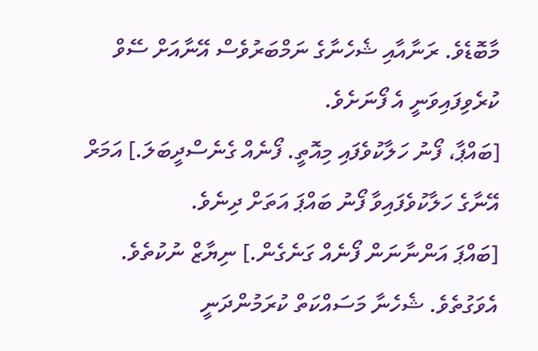މާބޮޑެވެ. ރަނާއާއި ޝެހެނާގެ ނަމްބަރުވެސް އޭނާއަށް ސޭވް ކުރެވިފައިވަނީ އެ ފޯނަށެވެ.
[ބައްޕާ، ފޯނު ހަލާކުވެފައި މިއޮތީ. ފޯނެއް ގެނެސްދީބަލަ.] އަމަރް އޭނާގެ ހަލާކުވެފައިވާ ފޯނު ބައްޕަ އަތަށް ދިނެވެ.
[ބައްޕަ އަންނާނަން ފޯނެއް ގަނެގެން.] ނިޔާޒް ނުކުތެވެ.
އެވަގުތެވެ. ޝެހެނާ މަސައްކަތް ކުރަމުންދަނީ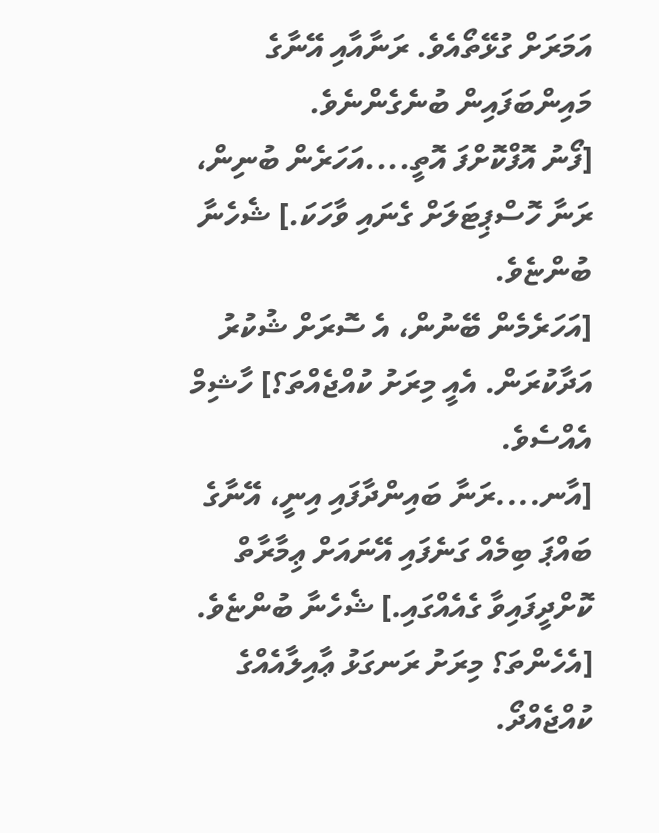އަމަރަށް ގުޅޭތޯއެވެ. ރަނާއާއި އޭނާގެ މައިންބަފައިން ބުނެގެންނެވެ.
[ފޯނު އޮފްކޮށްފަ އޮތީ....އަހަރެން ބުނިން، ރަނާ ހޮސްޕިޓަލަށް ގެނައި ވާހަކަ.] ޝެހެނާ ބުންޏެވެ.
[އަހަރެމެން ބޭނުން، އެ ސޮރަށް ޝުކުރު އަދާކުރަން. އެއީ މިރަށު ކުއްޖެއްތަ؟] ހާޝިމް އެއްސެވެ.
[އާނ....ރަނާ ބައިންދާފައި އިނީ، އޭނާގެ ބައްޕަ ބިމެއް ގަނެފައި އޭނައަށް ޢިމާރާތް ކޮށްދީފައިވާ ގެއެއްގައި.] ޝެހެނާ ބުންޏެވެ.
[އެހެންތަ؟ މިރަށު ރަނގަޅު ޢާއިލާއެއްގެ ކުއްޖެއްދޯ.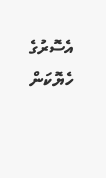އެސޮރުގެ ހެޔޮކަން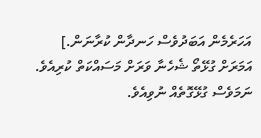އަހަރެމެން އަބަދުވެސް ހަނދާން ކުރާނަން.]
އަމަރަށް ގުޅޭތޯ ޝެހެނާ ވަރަށް މަސައްކަތް ކުރިއެވެ. ނަމަވެސް ގުޅޭގޮތެއް ނުވިއެވެ.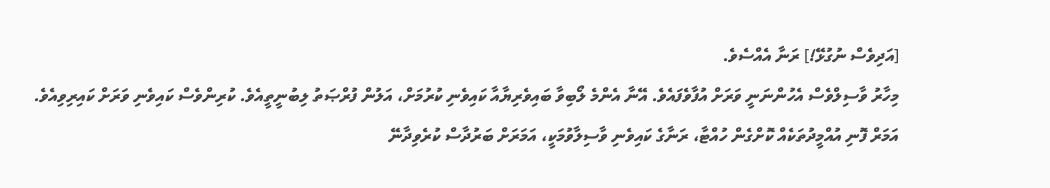[އަދިވެސް ނުގުޅޭ!] ރަނާ އެއްސެވެ.
މިހާރު ވާސިލްވެސް އެހުންނަނީ ވަރަށް އުފާވެފައެވެ. އޭނާ އެންމެ ލޯބިވާ ބައިވެރިޔާއާ ކައިވެނި ކުރުމަށް، އަލުން ފުރްޞަތު ލިބުނީތީއެވެ. ކުރިންވެސް ކައިވެނި ވަރަށް ކައިރިވިއެވެ.
އަމަރް ފޮނި އުއްމީދުތަކެއް ކޮށްގެން ހުއްޓާ، ރަނާގެ ކައިވެނި ވާސިލާވުމަކީ، އަމަރަށް ބަރުދާސް ކުރެވިދާނޭ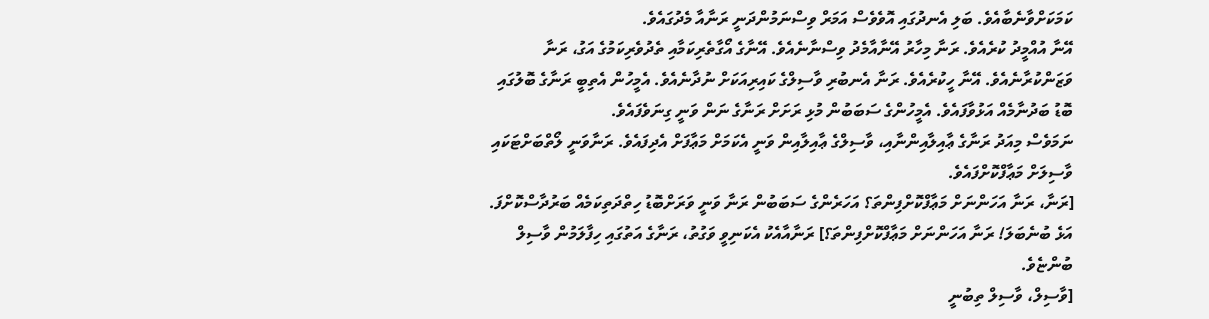ކަމަކަށްވާނެބާއެވެ. ބަލި އެނދުގައި އޮވެވެސް އަމަރް ވިސްނަމުންދަނީ ރަނާއާ މެދުގައެވެ.
އޭނާ އުއްމީދު ކުރެއެވެ. ރަނާ މިހާރު އޭނާއާމެދު ވިސްނާނެއެވެ. އޭނާގެ އޯގާތެރިކަމާއި ތެދުވެރިކަމުގެ އަގު، ރަނާ ވަޒަންކުރާނެއެވެ. އޭނާ ހީކުރެއެވެ. ރަނާ އެނބުރި ވާސިލްގެ ކައިރިއަކަށް ނުދާނެއެވެ. އެމީހުން އެތިބީ ރަނާގެ ބޮލުގައި ބޮޑު ބަދުނާމެއް އަޅުވާފައެވެ. އެމީހުންގެ ސަބަބުން މުޅި ރަށަށް ރަނާގެ ނަން ވަނީ ގިނަވެފައެވެ.
ނަމަވެސް މިއަދު ރަނާގެ ޢާއިލާއިންނާއި، ވާސިލްގެ ޢާއިލާއިން ވަނީ އެކަމަށް މަޢާފަށް އެދިފައެވެ. ރަނާވަނީ ލޯތްބަށްޓަކައި ވާސިލަށް މަޢާފްކޮށްފައެވެ.
[ރަނާ، ރަނާ އަހަންނަށް މަޢާފްކޮށްފިންތަ؟ އަހަރެންގެ ސަބަބުން ރަނާ ވަނީ ވަރަށްބޮޑު ހިތްދަތިކަމެއް ބަރުދާސްކޮށްފަ. އަޅެ ބުނެބަލަ! ރަނާ އަހަންނަށް މަޢާފްކޮށްފިންތަ؟] ރަނާއާއެކު އެކަނިވީ ވަގުތު، ރަނާގެ އަތުގައި ހިފާލަމުން ވާސިލް ބުންޏެވެ.
[ވާސިލް، ވާސިލް ތިބުނީ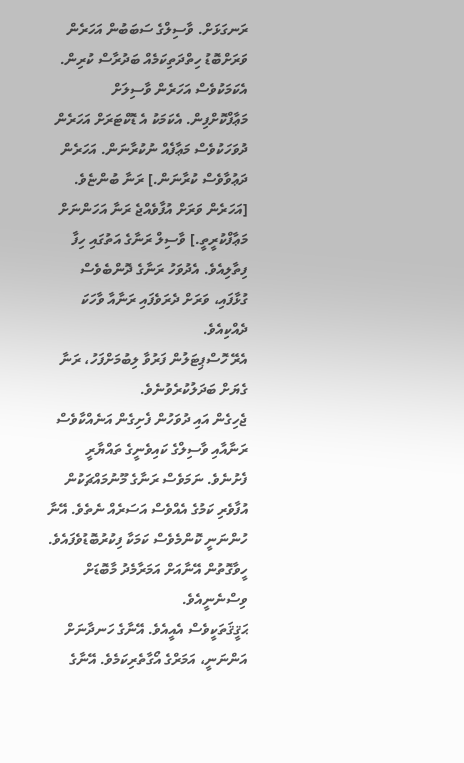ރަނގަޅަށް. ވާސިލްގެ ސަބަބުން އަހަރެން ވަރަށްބޮޑު ހިތްދަތިކަމެއް ބަދުރާސް ކުރިން. އެކަމަކުވެސް އަހަރެން ވާސިލަށް މަޢާފްކޮށްފިން. އެކަމަކު އެ ޑޮކްޓަރަށް އަހަރެން ދުވަހަކުވެސް މަޢާފެއް ނުކުރާނަން. އަހަރެން ދަޢުވާވެސް ކުރާނަން.] ރަނާ ބުންޏެވެ.
[އަހަރެން ވަރަށް އުފާވެއްޖެ ރަނާ އަހަންނަށް މަޢާފްކުރީތީ.] ވާސިލް ރަނާގެ އަތުގައި ހިފާ ފިތާލިއެވެ. އެދުވަހު ރަނާގެ ދޮންބެވެސް ގުޅާފައި، ވަރަށް ދެރަވެފައި ރަނާއާ ވާހަކަ ދެއްކިއެވެ.
އެރޭ ހޮސްޕިޓަލުން ފަރުވާ ލިބުމަށްފަހު، ރަނާ ގެޔަށް ބަދަލުކުރެވުނެވެ.
ޖެހިގެން އައި ދުވަހުން ފެށިގެން އަނެއްކާވެސް ރަނާއާއި ވާސިލްގެ ކައިވެނީގެ ތައްޔާރީ ފެށުނެވެ. ނަމަވެސް ރަނާގެ މޫނުމައްޗަކުން އުފާވެރި ކަމުގެ އެއްވެސް އަސަރެއް ނެތެވެ. އޭނާ ހުންނަނީ ކޮންމެވެސް ކަމަކާ ފިކުރުބޮޑުވެފައެވެ. ހީވާގޮތުން އޭނާއަށް އަމަރާމެދު މާބޮޑަށް ވިސްނެނީއެވެ.
ޙަޤީޤަތަކީވެސް އެއީއެވެ. އޭނާގެ ހަނދާނަށް އަންނަނީ، އަމަރްގެ އޯގާތެރިކަމެވެ. އޭނާގެ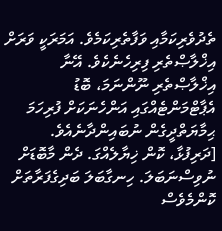ތެދުވެރިކަމާއި ވަފާތެރިކަމެވެ. އަމަރަކީ ވަރަށް އިޚްލާޞްތެރި ފިރިހެނެކެވެ. އޭނާ އިޚްލާޞްތެރި ނޫންނަމަ، ބޮޑު އެޕާޓްމަންޓެއްގައި އަންހެނަކަށް ފުރިހަމަ ޙިމާޔަތްދީގެން ނުބައިންދާނެއެވެ.
[ދަރިފުޅާ، ކޮން ޚިޔާލެއްގަ. ދެން މާބޮޑަށް ނުވިސްނަބަލަ. ހިނގާބަލަ ބަދިގެފަރާތަށް ކޮންމެވެސް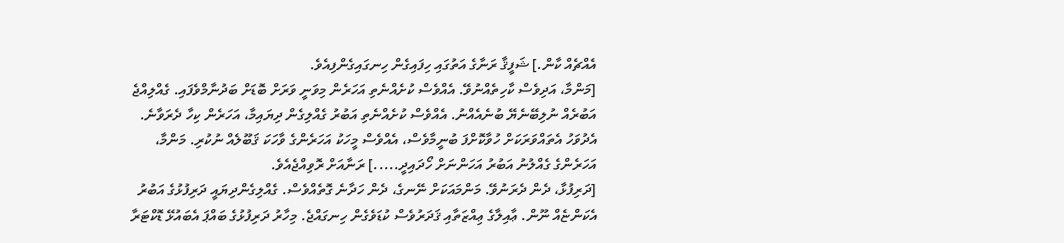އެއްޗެއް ކާން.] ޝަފީޤާ ރަނާގެ އަތުގައި ހިފައިގެން ހިނގައިގެންފިއެވެ.
[މަންމާ، އަދިވެސް ކާހިތެއްނުވޭ. އެއްވެސް ކުށެއްނެތި އަހަރެން މިވަނީ ވަރަށް ބޮޑަށް ބަދުނާމްވެފައި. ގެއްލިއްޖެ އަބުރެއް ނުލިބޭނެޔޭ ބުނެއެއްނު. އެއްވެސް ކުށެއްނެތި އަބުރު ގެއްލިގެން ދިޔައިމާ، އަހަރެން ކިހާ ދެރަވާނެ. އެދުވަހު އެތައްވަރަކަށް ހުވާކޮށްފަ ބުނީމާވެސް، އެއްވެސް މީހަކު އަހަރެންގެ ވާހަކަ ޤަބޫލެއް ނުކުރި. މަންމާ، އަހަރެންގެ ގެއްލުނު އަބުރު އަހަންނަށް ހޯދައިދީ.....] ރަނާއަށް ރޮވިއްޖެއެވެ.
[ދަރިފުޅާ، ދެން ދެރަނުވޭ. މަންމައަކަށް ނޭނގެ، ދެން ހަދާނެ ގޮތެއްވެސް. ގެއްލިގެންދިޔައީ ދަރިފުޅުގެ އަބުރު އެކަންޏެއް ނޫން. ޢާއިލާގެ ޢިއްޒަތާއި ޤަދަރުވެސް ކުޑަވެގެން ހިނގައްޖެ. މިހާރު ދަރިފުޅުގެ ބައްޕަ އެބައުޅޭ ޑޮކްޓަރާ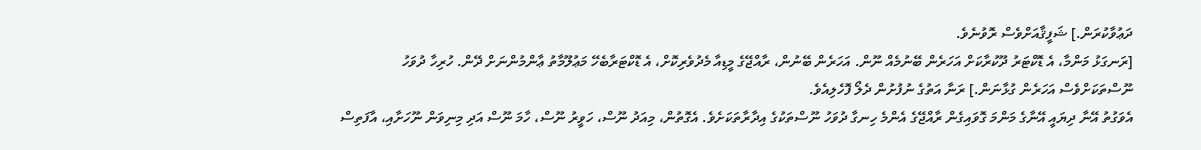ދަޢުވާކުރަން.] ޝަފީޤާއަށްވެސް ރޮވުނެވެ.
[ރަނގަޅު މަންމާ، އެ ޑޮކްޓަރު ދޫކުރާކަށް އަހަރެން ބޭނުމެއް ނޫން. އަހަރެން ބޭނުން، ރާއްޖޭގެ މީޑިއާ މެދުވެރިކޮށް، އެ ޑޮކްޓަރާބެހޭ މަޢުލޫމާތު ޢާންމުންނަށް ދޭން. ހުރިހާ ދުވަހު ނޫސްތަކަށްވެސް އަހަރެން ގުޅާނަން.] ރަނާ އަތުގެ ނުފުށުން ދެލޯ ފޮހެލިއެވެ.
އެވަގުތު އޭނާ ދިޔައީ އޭނާގެ މަންމަ ގޮވައިގެން ރާއްޖޭގެ އެންމެ ހިނގާ ދުވަހު ނޫސްތަކުގެ އިދާރާތަކަށެވެ. އެގޮތުން، މިއަދު ނޫސް، ހަވީރު ނޫސް، ހާމަ ނޫސް އަދި މިނިވަން ނޫހަށާއި، އާފަތިސް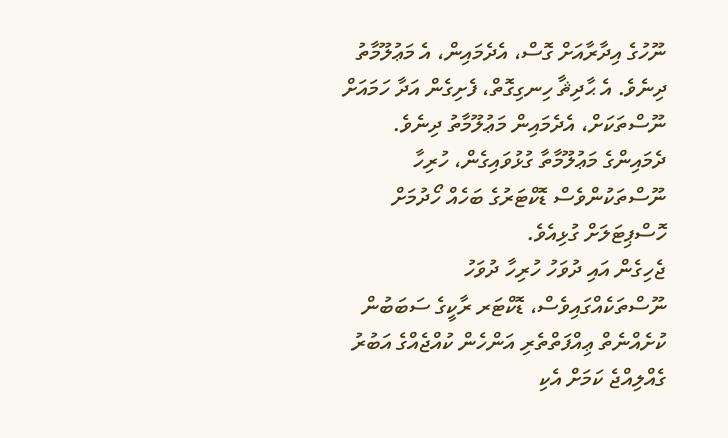ނޫހުގެ އިދާރާއަށް ގޮސް، އެދެމައިން، އެ މަޢުލޫމާތު ދިނެވެ. އެ ޙާދިޘާ ހިނގިގޮތް، ފެށިގެން އަދާ ހަމައަށް ނޫސްތަކަށް، އެދެމައިން މަޢުލޫމާތު ދިނެވެ. ދެމައިންގެ މަޢުލޫމާތާ ގުޅުވައިގެން، ހުރިހާ ނޫސްތަކުންވެސް ޑޮކްޓަރުގެ ބަހެއް ހޯދުމަށް ހޮސްޕިޓަލަށް ގުޅިއެވެ.
ޖެހިގެން އައި ދުވަހު ހުރިހާ ދުވަހު ނޫސްތަކެއްގައިވެސް، ޑޮކްޓަރ ރާކީގެ ސަބަބުން ކުށެއްނެތް ޢިއްފަތްތެރި އަންހެން ކުއްޖެއްގެ އަބުރު ގެއްލިއްޖެ ކަމަށް އެކި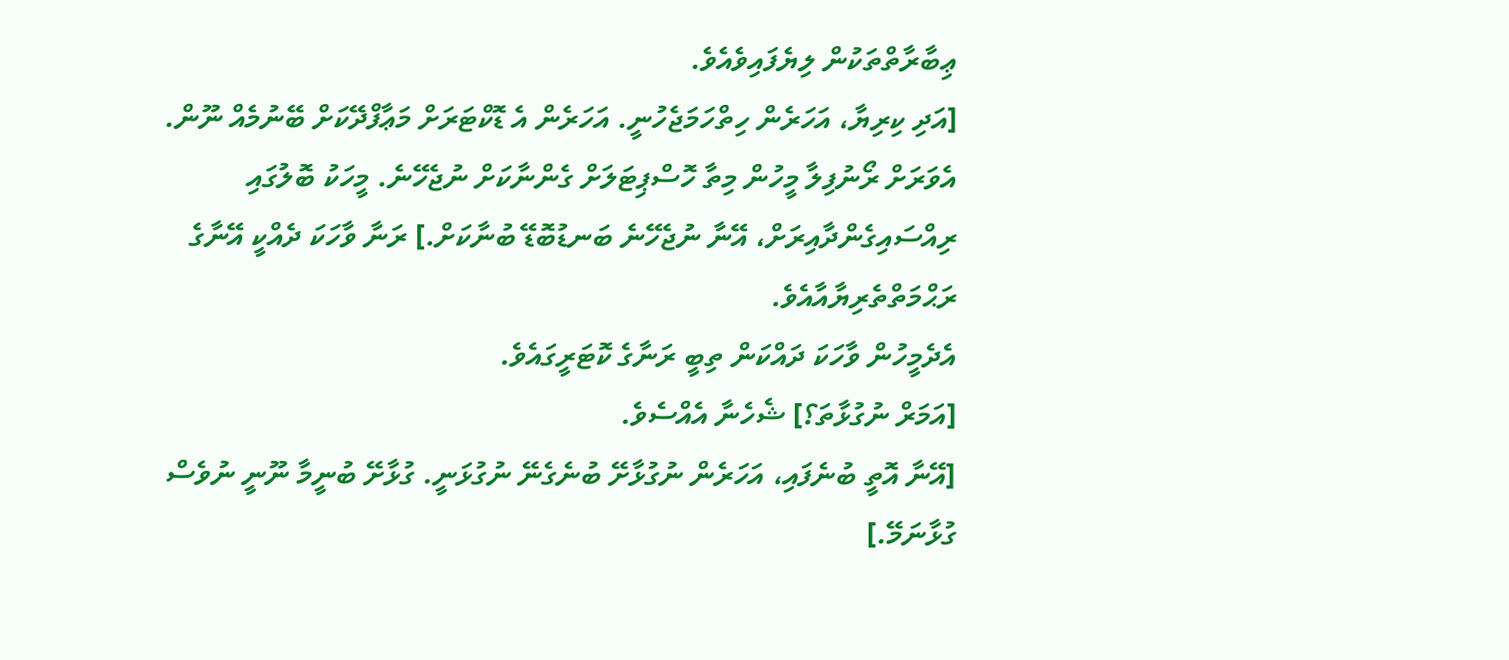ޢިބާރާތްތަކުން ލިޔެފައިވެއެވެ.
[އަދި ކިރިޔާ، އަހަރެން ހިތްހަމަޖެހުނީ. އަހަރެން އެ ޑޮކްޓަރަށް މަޢާފްދޭކަށް ބޭނުމެއް ނޫން. އެވަރަށް ރޯނުފިލާ މީހުން މިތާ ހޮސްޕިޓަލަށް ގެންނާކަށް ނުޖެހޭނެ. މީހަކު ބޮލުގައި ރިއްސައިގެންދާއިރަށް، އޭނާ ނުޖެހޭނެ ބަނޑުބޮޑޭ ބުނާކަށް.] ރަނާ ވާހަކަ ދެއްކީ އޭނާގެ ރަޙްމަތްތެރިޔާއާއެވެ.
އެދެމީހުން ވާހަކަ ދައްކަން ތިބީ ރަނާގެ ކޮޓަރީގައެވެ.
[އަމަރް ނުގުޅާތަ؟] ޝެހެނާ އެއްސެވެ.
[އޭނާ އޮތީ ބުނެފައި، އަހަރެން ނުގުޅާށޭ ބުނެގެނޭ ނުގުޅަނީ. ގުޅާށޭ ބުނީމާ ނޫނީ ނުވެސް ގުޅާނަމޭ.]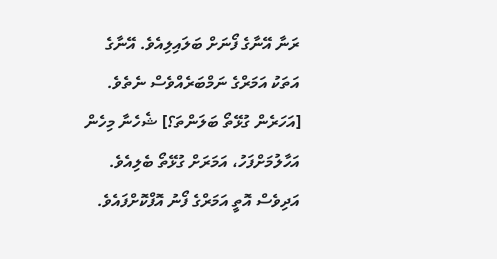ރަނާ އޭނާގެ ފޯނަށް ބަލައިލިއެވެ. އޭނާގެ އަތަކު އަމަރްގެ ނަމްބަރެއްވެސް ނެތެވެ.
[އަހަރެން ގުޅޭތޯ ބަލަންތަ؟] ޝެހެނާ މިހެން އަހާލުމަށްފަހު، އަމަރަށް ގުޅޭތޯ ބެލިއެވެ. އަދިވެސް އޮތީ އަމަރްގެ ފޯނު އޮފްކޮށްފައެވެ.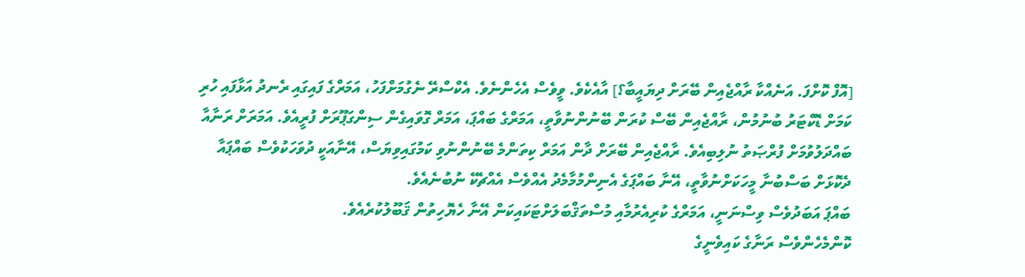[އޮފް ކޮށްފަ. އަނެއްކާ ރާއްޖެއިން ބޭރަށް ދިޔައީބާ؟] އާއެކެވެ. ވީވެސް އެހެންނެވެ. އެކްސްރޭ ނެގުމަށްފަހު، އަމަރްގެ ފައިގައި ރެނދު އަޅާފައި ހުރި ކަމަށް ޑޮކްޓަރު ބުނުމުން، ރާއްޖެއިން ބޭސް ކުރަން ބޭނުންނުވާތީ، އަމަރްގެ ބައްޕަ، އަމަރް ގޮވައިގެން ސިންގަޕޫރަށް ފުރީއެވެ. އަމަރަށް ރަނާއާ ބައްދަލުވުމަށް ފުރްޞަތު ނުލިބިއެވެ. ރާއްޖެއިން ބޭރަށް ދާން އަމަރް ކިތަންމެ ބޭނުންނުވި ކަމުގައިވިޔަސް، އޭނާއަކީ ދުވަހަކުވެސް ބައްޕައާ ދެކޮޅަށް ބަސްބުނާ މީހަކަށްނުވާތީ، އޭނާ ބައްޕަގެ އެނިންމުމާމެދު އެއްވެސް އެއްޗެކޭ ނުބުނެއެވެ.
ބައްޕަ އަބަދުވެސް ވިސްނަނީ، އަމަރްގެ ކުރިއެރުމާއި މުސްތަޤްބަލަށްޓަކައިކަން އޭނާ ހެޔޮހިތުން ޤަބޫލުކުރެއެވެ.
ކޮންމެހެންވެސް ރަނާގެ ކައިވެނީގެ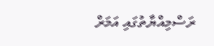ރަސްމިއްޔާތުގައި އަމަރް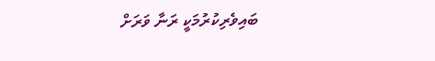ބައިވެރިކުރުމަކީ ރަނާ ވަރަށް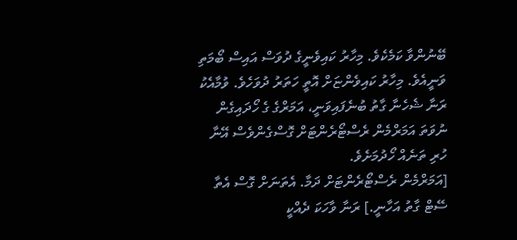ބޭނުންވާ ކަމެކެވެ. މިހާރު ކައިވެނީގެ ދުވަސް އައިސް ބޯމަތި ވަނީއެވެ. މިހާރު ކައިވެންޏަށް އޮތީ ހަތަރު ދުވަހެވެ. ވުމާއެކު ރަނާ ޝެހެނާ ގާތު ބުނެފައިވަނީ، އަމަރްގެ ގެ ހޯދައިގެން ނުވަތަ އަމަރްމެން ރެސްޓޯރެންޓަށް ގޮސްގެންވެސް އޭނާ ހުރި ތަނެއް ހޯދުމަށެވެ.
[އަމަރްމެން ރެސްޓޯރެންޓަށް ދަމާ. އެތަނަށް ގޮސް އެތާ ސޭޓް ގާތު އަހާނީ.] ރަނާ ވާހަކަ ދެއްކީ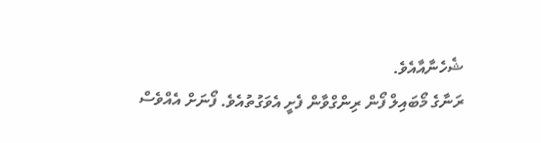ޝެހެނާއާއެވެ.
ރަނާގެ މޯބައިލް ފޯން ރިންގްވާން ފެށީ އެވަގުތުއެވެ. ފޯނަށް އެއްވެސް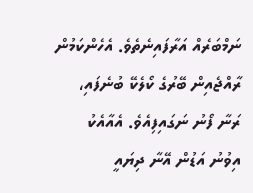ނަމްބަރެއް އަރާފައިނެތެވެ. އެހެންކަމުން ރާއްޖެއިން ބޭރުގެ ކޯލެކޭ ބުނެފައި، ރަނާ ފޯނު ނަގައިފިއެވެ. އެއާއެކު އިވުނު އަޑުން އޭނާ ދިޔައީ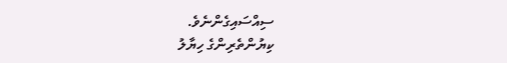ސިއްސައިގެންނެވެ.
ކިޔުންތެރިންގެ ހިޔާލު